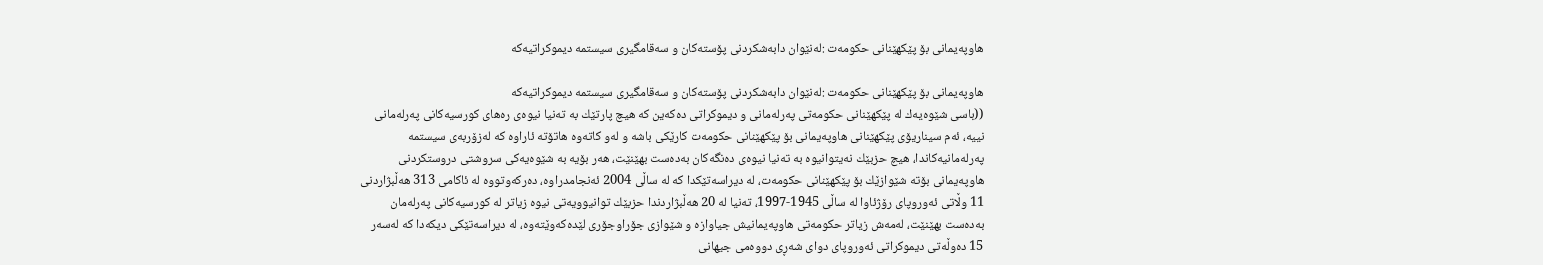هاوپەیمانی بۆ پێكهێنانی حكومەت :لەنێوان دابەشكردنی پۆستەكان و سەقامگیری سیستمە دیموكراتیەكە

هاوپەیمانی بۆ پێكهێنانی حكومەت :لەنێوان دابەشكردنی پۆستەكان و سەقامگیری سیستمە دیموكراتیەكە
((باسی شێوەیەك لە پێكهێنانی حكومەتی پەرلەمانی و دیموكراتی دەكەین كە هیچ پارتێك بە تەنیا نیوەی رەهای كورسیەكانی پەرلەمانی نییە، ئەم سیناریۆی پێكهێنانی هاوپەیمانی بۆ پێكهێنانی حكومەت كارێكی باشە و لەو كاتەوە هاتۆتە ئاراوە كە لەزۆربەی سیستمە پەرلەمانیەكاندا، هیچ حزبێك نەیتوانیوە بە تەنیا نیوەی دەنگەكان بەدەست بهێنێت، هەر بۆیە بە شێوەیەكی سروشتی دروستكردنی هاوپەیمانی بۆتە شێوازێك بۆ پێكهێنانی حكومەت، لە دیراسەتێكدا كە لە ساڵی 2004 ئەنجامدراوە، دەركەوتووە لە ئاكامی 313 هەڵبژاردنی 11 وڵاتی ئەوروپای رۆژئاوا لە ساڵی 1945-1997، تەنیا لە 20 هەڵبژاردندا حزبێك توانیوویەتی نیوە زیاتر لە كورسیەكانی پەرلەمان بەدەست بهێنێت، لەمەش زیاتر حكومەتی هاوپەیمانیش جیاوازە و شێوازی جۆراوجۆری لێدەكەوێتەوە، لە دیراسەتێكی دیكەدا كە لەسەر 15 دەوڵەتی دیموكراتی ئەوروپای دوای شەڕی دووەمی جیهانی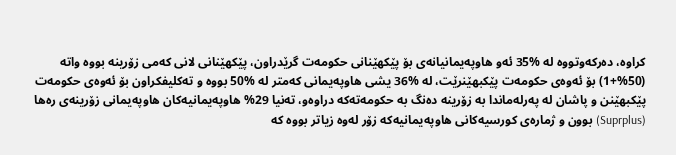كراوە، دەركەوتووە لە %35 ئەو هاوپەیمانیانەی بۆ پێكهێنانی حكومەت گرێدراون، پێكهێنانی لانی كەمی زۆرینە بووە واتە (50%+1) بۆ ئەوەی حكومەت پێكبهێنرێت، لە %36 یشی هاوپەیمانی كەمتر لە %50 بووە و تەكلیفكراون بۆ ئەوەی حكومەت پێكبهێنن و پاشان لە پەرلەماندا بە زۆرینە دەنگ بە حكومەتەكە دراوەو، تەنیا 29% هاوپەیمانیەكان هاوپەیمانی زۆرینەی رەها (Suprplus) بوون و ژمارەی كورسیەكانی هاوپەیمانیەكە زۆر لەوە زیاتر بووە كە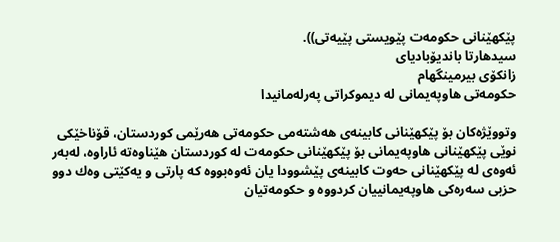پێكهێنانی حكومەت پێویستی پێیەتی)).
سیدهارتا باندیۆبادیای
زانكۆی بیرمینگهام
حكومەتی هاوپەیمانی لە دیموكراتی پەرلەمانیدا

وتووێژەكان بۆ پێكهێنانی كابینەی هەشتەمی حكومەتی هەرێمی كوردستان، قۆناخێكی نوێی پێكهێنانی هاوپەیمانی بۆ پێكهێنانی حكومەت لە كوردستان هێناوەتە ئاراوە، لەبەر ئەوەی لە پێكهێنانی حەوت كابینەی پێشوودا یان ئەوەبووە كە پارتی و یەكێتی وەك دوو حزبی سەرەكی هاوپەیمانییان كردووە و حكومەتیان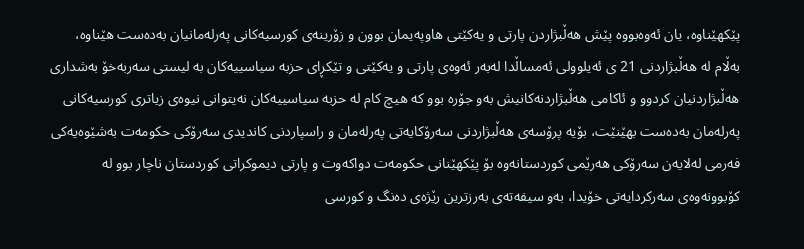پێكهێناوە، یان ئەوەبووە پێش هەڵبژاردن پارتی و یەكێتی هاوپەیمان بوون و زۆرینەی كورسیەكانی پەرلەمانیان بەدەست هێناوە، بەڵام لە هەڵبژاردنی 21 ی ئەیلوولی ئەمساڵدا لەبەر ئەوەی پارتی و یەكێتی و تێكڕای حزبە سیاسییەكان بە لیستی سەربەخۆ بەشداری هەڵبژاردنیان كردوو و ئاكامی هەڵبژاردنەكانیش بەو جۆرە بوو كە هیچ كام لە حزبە سیاسییەكان نەیتوانی نیوەی زیاتری كورسیەكانی پەرلەمان بەدەست بهێنێت، بۆیە پرۆسەی هەڵبژاردنی سەرۆكایەتی پەرلەمان و راسپاردنی كاندیدی سەرۆكی حكومەت بەشێوەیەكی فەرمی لەلایەن سەرۆكی هەرێمی كوردستانەوە بۆ پێكهێنانی حكومەت دواكەوت و پارتی دیموكراتی كوردستان ناچار بوو لە كۆبوونەوەی سەركردایەتی خۆیدا، بەو سیفەتەی بەرزترین رێژەی دەنگ و كورسی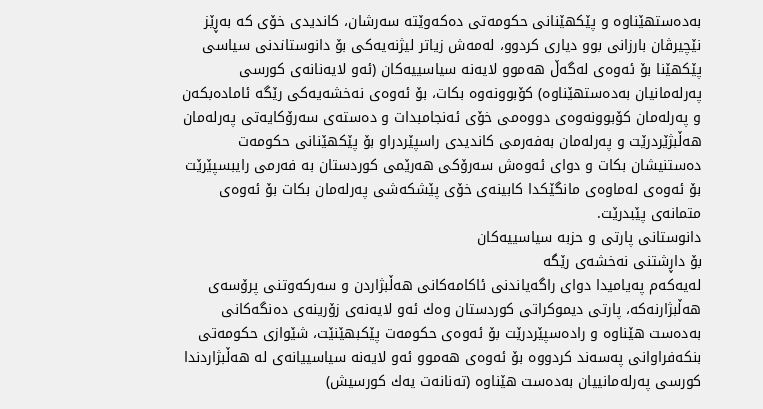بەدەستهێناوە و پێكهێنانی حكومەتی دەكەوێتە سەرشان، كاندیدی خۆی كە بەڕێز نێچیرڤان بارزانی بوو دیاری كردوو، لەمەش زیاتر لیژنەیەكی بۆ دانوستاندنی سیاسی پێكهێنا بۆ ئەوەی لەگەڵ هەموو لایەنە سیاسییەكان (ئەو لایەنانەی كورسی پەرلەمانیان بەدەستهێناوە) كۆبوونەوە بكات، بۆ ئەوەی نەخشەیەكی رێگە ئامادەبكەن و پەرلەمان كۆبوونەوەی دووەمی خۆی ئەنجامبدات و دەستەی سەرۆكایەتی پەرلەمان هەڵبژێردرێت و پەرلەمان بەفەرمی كاندیدی راسپێردراو بۆ پێكهێنانی حكومەت دەستنیشان بكات و دوای ئەوەش سەرۆكی هەرێمی كوردستان بە فەرمی رایبسپێرێت بۆ ئەوەی لەماوەی مانگێكدا كابینەی خۆی پێشكەشی پەرلەمان بكات بۆ ئەوەی متمانەی پێبدرێت.
دانوستانی پارتی و حزبە سیاسییەكان
بۆ داڕشتنی نەخشەی رێگە
لەیەكەم پەیامیدا دوای راگەیاندنی ئاكامەكانی هەڵبژاردن و سەركەوتنی پرۆسەی هەڵبژارنەكە، پارتی دیموكراتی كوردستان وەك ئەو لایەنەی زۆرینەی دەنگەكانی بەدەست هێناوە و رادەسپێردرێت بۆ ئەوەی حكومەت پێكبهێنێت، شێوازی حكومەتی بنكەفراوانی پەسەند كردووە بۆ ئەوەی هەموو ئەو لایەنە سیاسییانەی لە هەڵبژاردندا كورسی پەرلەمانییان بەدەست هێناوە (تەنانەت یەك كورسیش)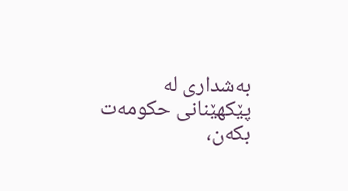بەشداری لە پێكهێنانی حكومەت بكەن،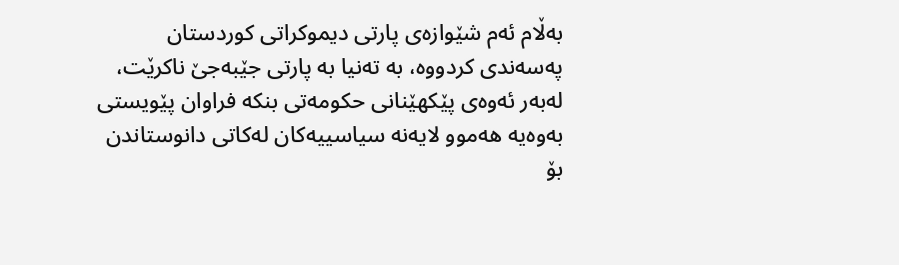بەڵام ئەم شێوازەی پارتی دیموكراتی كوردستان پەسەندی كردووە، بە تەنیا بە پارتی جێبەجێ ناكرێت، لەبەر ئەوەی پێكهێنانی حكومەتی بنكە فراوان پێویستی بەوەیە هەموو لایەنە سیاسییەكان لەكاتی دانوستاندن بۆ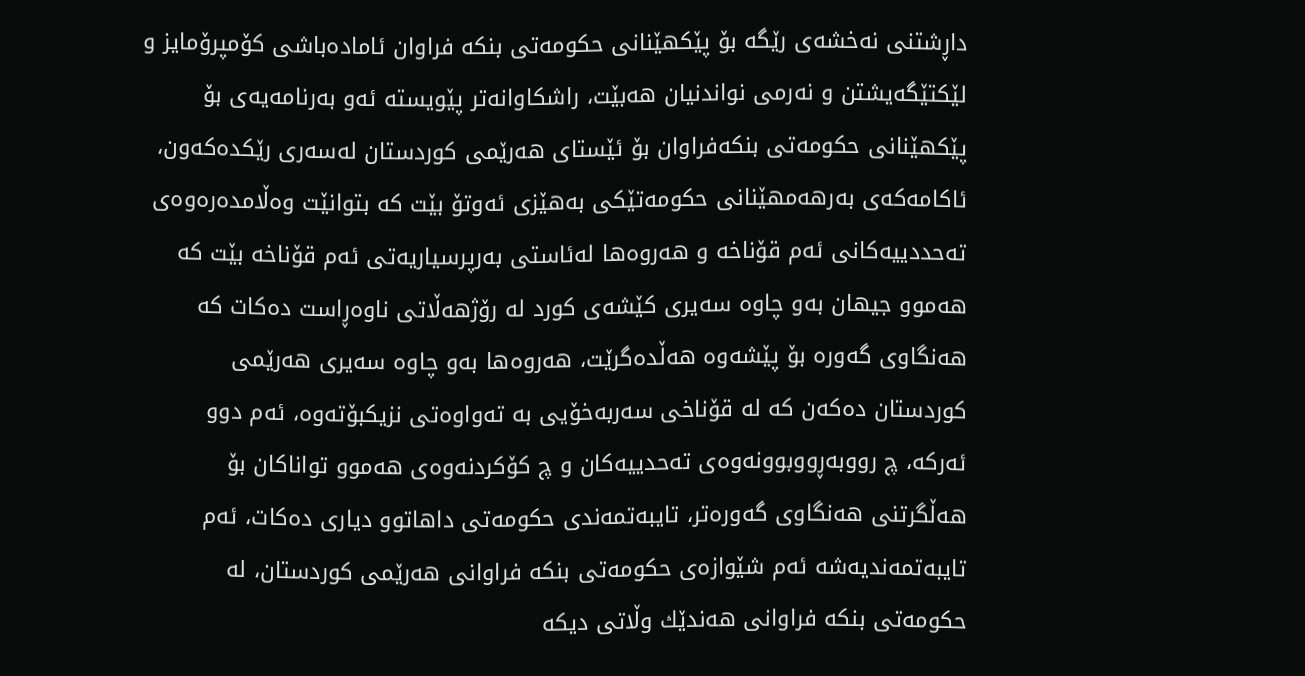داڕشتنی نەخشەی رێگە بۆ پێكهێنانی حكومەتی بنكە فراوان ئامادەباشی كۆمپرۆمایز و لێكتێگەیشتن و نەرمی نواندنیان هەبێت، راشكاوانەتر پێویستە ئەو بەرنامەیەی بۆ پێكهێنانی حكومەتی بنكەفراوان بۆ ئێستای هەرێمی كوردستان لەسەری رێكدەكەون، ئاكامەكەی بەرهەمهێنانی حكومەتێكی بەهێزی ئەوتۆ بێت كە بتوانێت وەڵامدەرەوەی تەحددییەكانی ئەم قۆناخە و هەروەها لەئاستی بەرپرسیاریەتی ئەم قۆناخە بێت كە هەموو جیهان بەو چاوە سەیری كێشەی كورد لە رۆژهەڵاتی ناوەڕاست دەكات كە هەنگاوی گەورە بۆ پێشەوە هەڵدەگرێت، هەروەها بەو چاوە سەیری هەرێمی كوردستان دەكەن كە لە قۆناخی سەربەخۆیی بە تەواوەتی نزیكبۆتەوە، ئەم دوو ئەركە، چ رووبەڕووبوونەوەی تەحدییەكان و چ كۆكردنەوەی هەموو تواناكان بۆ هەڵگرتنی هەنگاوی گەورەتر، تایبەتمەندی حكومەتی داهاتوو دیاری دەكات، ئەم تایبەتمەندیەشە ئەم شێوازەی حكومەتی بنكە فراوانی هەرێمی كوردستان، لە حكومەتی بنكە فراوانی هەندێك وڵاتی دیكە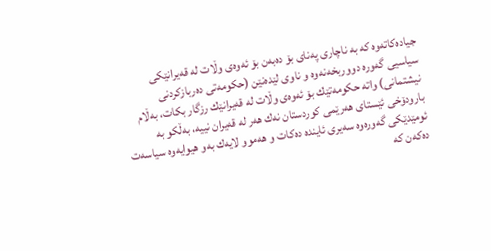جیادەكاتەوە كە بە ناچاری پەنای بۆ دەبەن بۆ ئەوەی وڵات لە قەیرانێكی سیاسیی گەورە دووربخەنەوە و ناوی لێدەنێن (حكومەتی دەربازكردنی نیشتمانی) واتە حكومەتێك بۆ ئەوەی وڵات لە قەیرانێك رزگار بكات، بەڵام بارودۆخی ئێستای هەرێمی كوردستان نەك هەر لە قەیران نییە، بەڵكو بە ئومێدێكی گەورەوە سەیری ئایندە دەكات و هەموو لایەك بەو هیوایەوە سیاسەت دەكەن كە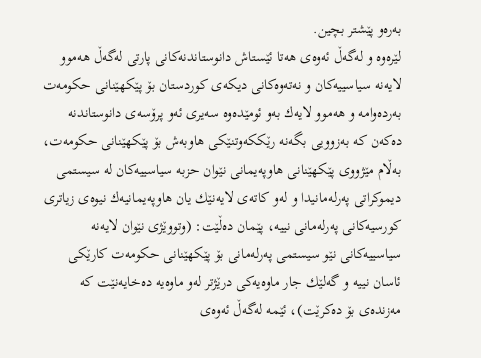بەرەو پێشتر بچین.
لێرەوە و لەگەڵ ئەوەی هەتا ئێستاش دانوستاندنەكانی پارتی لەگەڵ هەموو لایەنە سیاسییەكان و نەتەوەكانی دیكەی كوردستان بۆ پێكهێنانی حكومەت بەردەوامە و هەموو لایەك بەو ئومێدەوە سەیری ئەو پرۆسەی دانوستاندنە دەكەن كە بەزوویی بگەنە رێككەوتنێكی هاوبەش بۆ پێكهێنانی حكومەت، بەڵام مێژووی پێكهێنانی هاوپەیمانی نێوان حزبە سیاسییەكان لە سیستمی دیموكراتی پەرلەمانیدا و لەو كاتەی لایەنێك یان هاوپەیمانیەك نیوەی زیاتری كورسیەكانی پەرلەمانی نییە، پێمان دەڵێت: (وتووێژی نێوان لایەنە سیاسییەكانی نێو سیستمی پەرلەمانی بۆ پێكهێنانی حكومەت كارێكی ئاسان نییە و گەلێك جار ماوەیەكی درێژتر لەو ماوەیە دەخایەنێت كە مەزندەی بۆ دەكرێت)، ئێمە لەگەڵ ئەوەی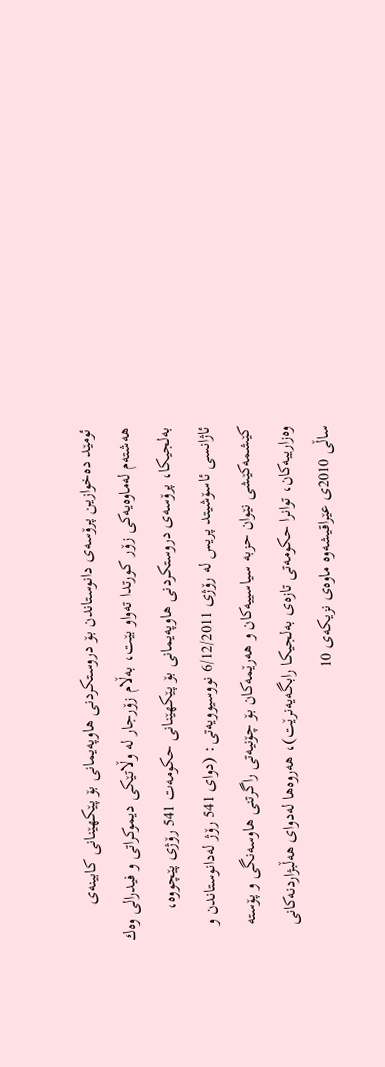ئومێد دەخوازین پرۆسەی دانوستاندن بۆ دروستكردنی هاوپەیمانی بۆ پێكهێنانی كابینەی هەشتەم لەماوەیەكی زۆر كورتدا تەواو بێت، بەڵام زۆرجار لە وڵاتێكی دیموكراتی و فیدرالی وەك بەلجیكا، پرۆسەی دروستكردنی هاوپەیمانی بۆ پێكهێنانی حكومەت 541 رۆژی پێچووە، ئاژانسی ئاسۆشیتد پریس لە رۆژی 6/12/2011 نووسیوویەتی: (دوای 541 رۆژ لەدانوستاندن و كێشمەكێشی نێوان حزبە سیاسییەكان و هەرێمەكان بۆ چۆنیەتی راگرتنی هاوسەنگی و پۆستە وەزارییەكان، توانرا حكومەتی تازەی بەلجیكا رابگەیەنرێت)، هەروەها لەدوای هەڵبژاردنەكانی ساڵی 2010ی عێراقیشەوە ماوەی نزیكەی 10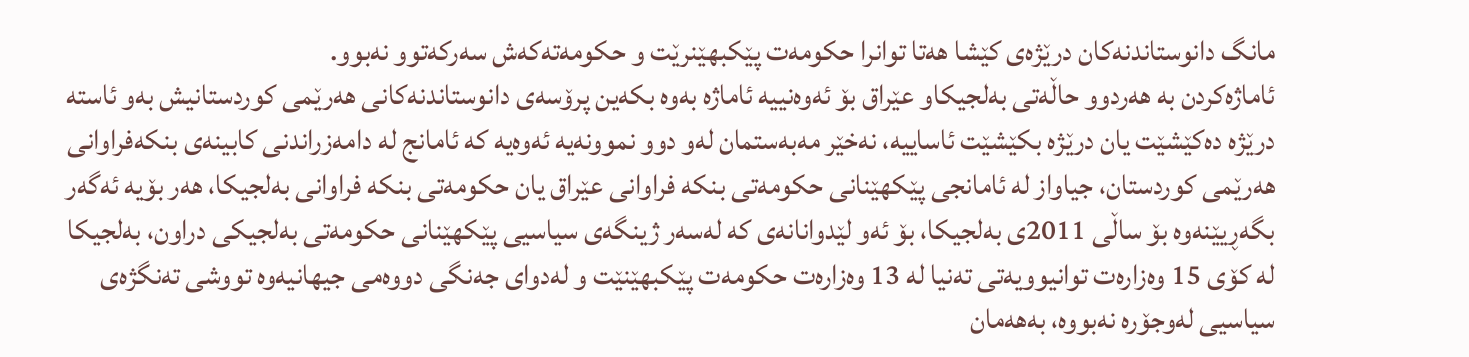مانگ دانوستاندنەكان درێژەی كێشا هەتا توانرا حكومەت پێكبهێنرێت و حكومەتەكەش سەركەتوو نەبوو.
ئاماژەكردن بە هەردوو حاڵەتی بەلجیكاو عێراق بۆ ئەوەنییە ئاماژە بەوە بكەین پرۆسەی دانوستاندنەكانی هەرێمی كوردستانیش بەو ئاستە درێژە دەكێشێت یان درێژە بكێشێت ئاساییە، نەخێر مەبەستمان لەو دوو نموونەیە ئەوەیە كە ئامانج لە دامەزراندنی كابینەی بنكەفراوانی هەرێمی كوردستان، جیاواز لە ئامانجی پێكهێنانی حكومەتی بنكە فراوانی عێراق یان حكومەتی بنكە فراوانی بەلجیكا، هەر بۆیە ئەگەر بگەڕیێنەوە بۆ ساڵی 2011ی بەلجیكا، بۆ ئەو لێدوانانەی كە لەسەر ژینگەی سیاسیی پێكهێنانی حكومەتی بەلجیكی دراون، بەلجیكا لە كۆی 15 وەزارەت توانیوویەتی تەنیا لە 13 وەزارەت حكومەت پێكبهێنێت و لەدوای جەنگی دووەمی جیهانیەوە تووشی تەنگژەی سیاسیی لەوجۆرە نەبووە، بەهەمان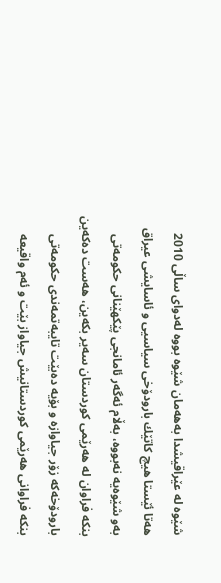شێوە لە عێراقیشدا بەهەمان شێوە بووە لەدوای ساڵی 2010 هەتا ئێستا هیچ كاتێك بارودۆخی سیاسیی و ئاسایشی عیراق بەو شێوەیە نەبووە، بەڵام ئەگەر ئامانجی پێكهێنانی حكومەتی بنكە فراوان لە هەرێمی كوردستان سەیر بكەین، هەست دەكەین بارودۆخەكە زۆر جیاوازە و بۆیە دەبێت تایبەتمەندی حكومەتی بنكە فراوانی هەرێمی كوردستانیش جیاواز بێت و ئەم واقیعە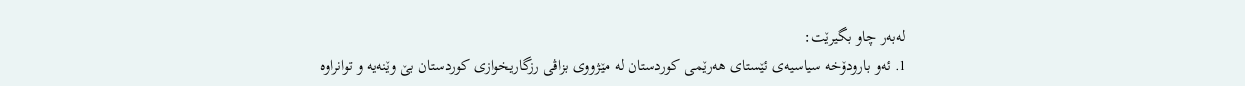لەبەر چاو بگیرێت:
1. ئەو بارودۆخە سیاسیەی ئێستای هەرێمی كوردستان لە مێژووی بزاڤی رزگاریخوازی كوردستان بێ وێنەیە و توانراوە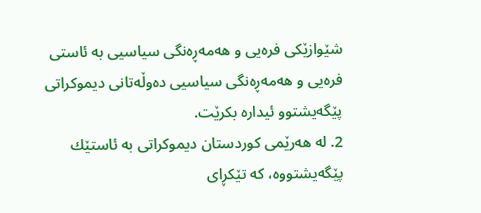شێوازێكی فرەیی و هەمەڕەنگی سیاسیی بە ئاستی فرەیی و هەمەڕەنگی سیاسیی دەوڵەتانی دیموكراتی پێگەیشتوو ئیدارە بكرێت.
2. لە هەرێمی كوردستان دیموكراتی بە ئاستێك پێگەیشتووە، كە تێكڕای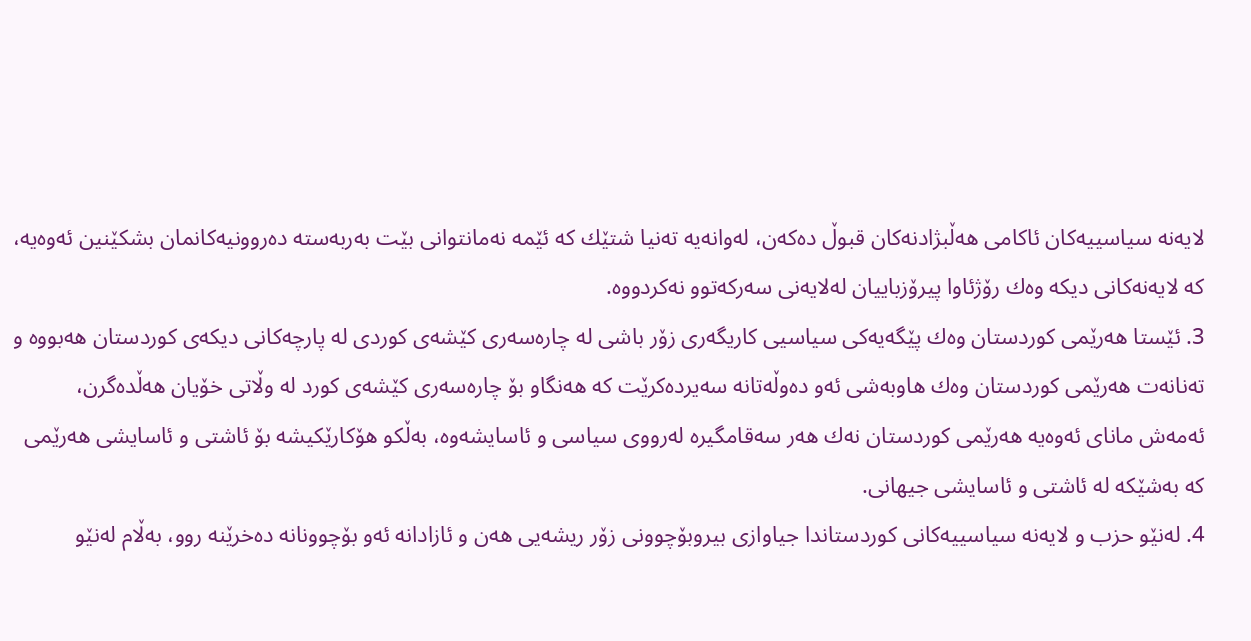لایەنە سیاسییەكان ئاكامی هەڵبژادنەكان قبوڵ دەكەن، لەوانەیە تەنیا شتێك كە ئێمە نەمانتوانی بێت بەربەستە دەروونیەكانمان بشكێنین ئەوەیە، كە لایەنەكانی دیكە وەك رۆژئاوا پیرۆزباییان لەلایەنی سەركەتوو نەكردووە.
3. ئێستا هەرێمی كوردستان وەك پێگەیەكی سیاسیی كاریگەری زۆر باشی لە چارەسەری كێشەی كوردی لە پارچەكانی دیكەی كوردستان هەبووە و تەنانەت هەرێمی كوردستان وەك هاوبەشی ئەو دەوڵەتانە سەیردەكرێت كە هەنگاو بۆ چارەسەری كێشەی كورد لە وڵاتی خۆیان هەڵدەگرن، ئەمەش مانای ئەوەیە هەرێمی كوردستان نەك هەر سەقامگیرە لەرووی سیاسی و ئاسایشەوە، بەڵكو هۆكارێكیشە بۆ ئاشتی و ئاسایشی هەرێمی كە بەشێكە لە ئاشتی و ئاسایشی جیهانی.
4. لەنێو حزب و لایەنە سیاسییەكانی كوردستاندا جیاوازی بیروبۆچوونی زۆر ریشەیی هەن و ئازادانە ئەو بۆچوونانە دەخرێنە روو، بەڵام لەنێو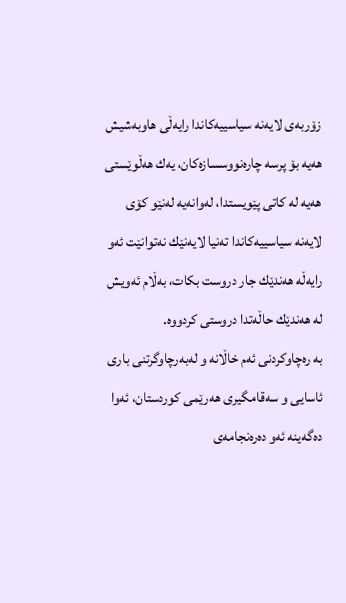زۆربەی لایەنە سیاسییەكاندا رایەڵی هاوبەشیش هەیە بۆ پرسە چارەنووسسازەكان، یەك هەڵوێستی هەیە لە كاتی پێویستدا، لەوانەیە لەنێو كۆی لایەنە سیاسییەكاندا تەنیا لایەنێك نەتوانێت ئەو رایەڵە هەندێك جار دروست بكات، بەڵام ئەویش لە هەندێك حاڵەتدا دروستی كردووە.
بە رەچاوكردنی ئەم خاڵانە و لەبەرچاوگرتنی باری ئاسایی و سەقامگیری هەرێمی كوردستان، ئەوا دەگەینە ئەو دەرەنجامەی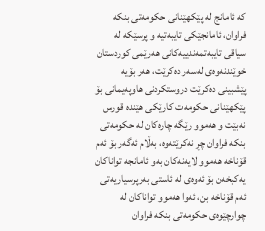كە ئامانج لە پێكهێنانی حكومەتی بنكە فراوان، ئامانجێكی تایبەتیە و پرسێكە لە سیاقی تایبەتمەندییەكانی هەرێمی كوردستان خوێندنەوەی لەسەر دەكرێت، هەر بۆیە پێشبینی دەكرێت دروستكردنی هاوپەیمانی بۆ پێكهێنانی حكومەت كارێكی هێندە قورس نەبێت و هەموو رێگە چارەكان لە حكومەتی بنكە فراوان چڕ نەكرێتەوە، بەڵام ئەگەر بۆ ئەم قۆناخە هەموو لایەنەكان بەو ئامانجە تواناكان یەكبخەن بۆ ئەوەی لە ئاستی بەرپرسیاریەتی ئەم قۆناخە بن، ئەوا هەموو تواناكان لە چوارچێوەی حكومەتی بنكە فراوان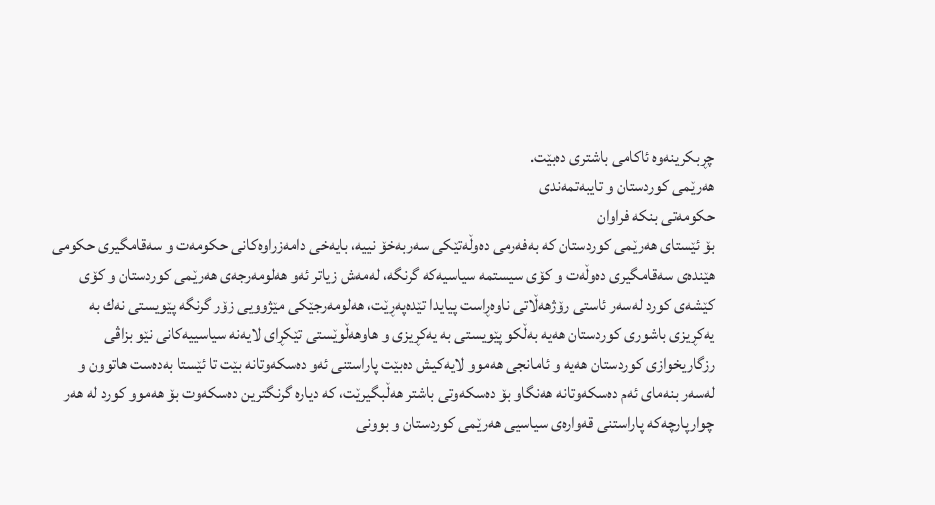چڕبكرینەوە ئاكامی باشتری دەبێت.
هەرێمی كوردستان و تایبەتمەندی
حكومەتی بنكە فراوان
بۆ ئێستای هەرێمی كوردستان كە بەفەرمی دەوڵەتێكی سەربەخۆ نییە، بایەخی دامەزراوەكانی حكومەت و سەقامگیری حكومی هێندەی سەقامگیری دەوڵەت و كۆی سیستمە سیاسیەكە گرنگە، لەمەش زیاتر ئەو هەلومەرجەی هەرێمی كوردستان و كۆی كێشەی كورد لەسەر ئاستی رۆژهەڵاتی ناوەڕاست پیایدا تێدەپەڕێت، هەلومەرجێكی مێژوویی زۆر گرنگە پێویستی نەك بە یەكڕیزی باشوری كوردستان هەیە بەڵكو پێویستی بە یەكڕیزی و هاوهەڵوێستی تێكڕای لایەنە سیاسییەكانی نێو بزاڤی رزگاریخوازی كوردستان هەیە و ئامانجی هەموو لایەكیش دەبێت پاراستنی ئەو دەسكەوتانە بێت تا ئێستا بەدەست هاتوون و لەسەر بنەمای ئەم دەسكەوتانە هەنگاو بۆ دەسكەوتی باشتر هەڵبگیرێت، كە دیارە گرنگترین دەسكەوت بۆ هەموو كورد لە هەر چوارپارچەكە پاراستنی قەوارەی سیاسیی هەرێمی كوردستان و بوونی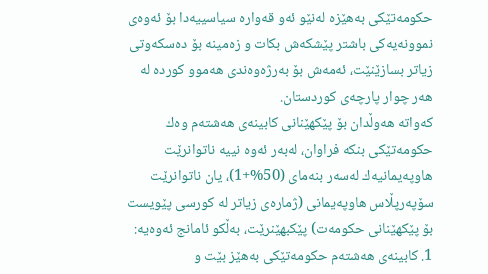حكومەتێكی بەهێزە لەنێو ئەو قەوارە سیاسییەدا بۆ ئەوەی نموونەیەكی باشتر پێشكەش بكات و زەمینە بۆ دەسكەوتی زیاتر بسازێنێت، ئەمەش بۆ بەرژەوەندی هەموو كوردە لە هەر چوار پارچەی كوردستان.
كەواتە هەوڵدان بۆ پێكهێنانی كابینەی هەشتەم وەك حكومەتێكی بنكە فراوان، لەبەر ئەوە نییە ناتوانرێت هاوپەیمانیەك لەسەر بنەمای (50%+1)، یان ناتوانرێت سۆپەرپڵاس هاوپەیمانی (ژمارەی زیاتر لە كورسی پێویست بۆ پێكهێنانی حكومەت) پێكبهێنرێت، بەڵكو ئامانج ئەوەیە:
1. كابینەی هەشتەم حكومەتێكی بەهێز بێت و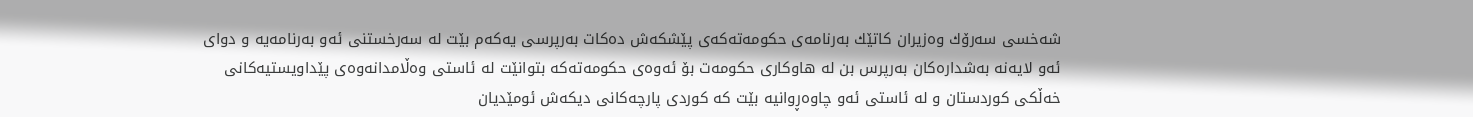شەخسی سەرۆك وەزیران كاتێك بەرنامەی حكومەتەكەی پێشكەش دەكات بەرپرسی یەكەم بێت لە سەرخستنی ئەو بەرنامەیە و دوای ئەو لایەنە بەشدارەكان بەرپرس بن لە هاوكاری حكومەت بۆ ئەوەی حكومەتەكە بتوانێت لە ئاستی وەڵامدانەوەی پێداویستیەكانی خەڵكی كوردستان و لە ئاستی ئەو چاوەڕوانیە بێت كە كوردی پارچەكانی دیكەش ئومێدیان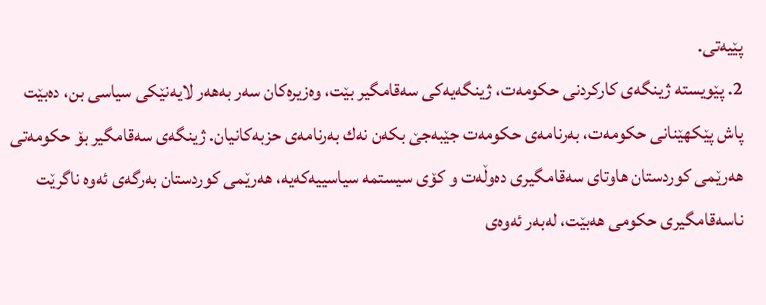پێیەتی.
2. پێویستە ژینگەی كاركردنی حكومەت، ژینگەیەكی سەقامگیر بێت، وەزیرەكان سەر بەهەر لایەنێكی سیاسی بن، دەبێت پاش پێكهێنانی حكومەت، بەرنامەی حكومەت جێبەجێ بكەن نەك بەرنامەی حزبەكانیان. ژینگەی سەقامگیر بۆ حكومەتی هەرێمی كوردستان هاوتای سەقامگیری دەوڵەت و كۆی سیستمە سیاسییەكەیە، هەرێمی كوردستان بەرگەی ئەوە ناگرێت ناسەقامگیری حكومی هەبێت، لەبەر ئەوەی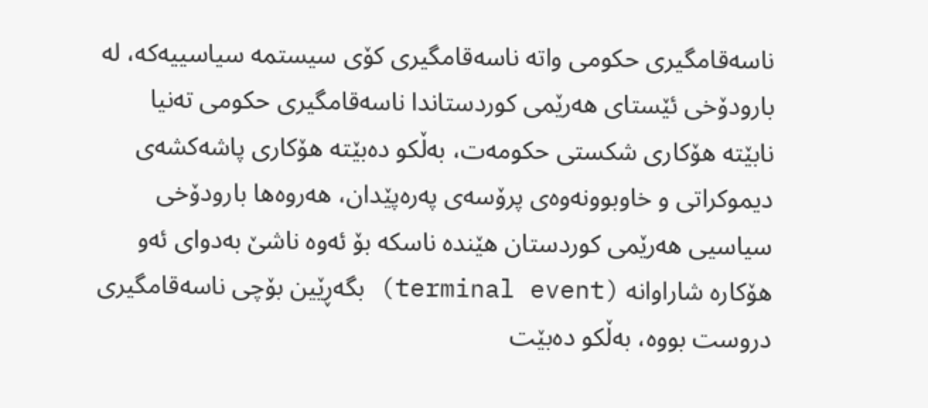ناسەقامگیری حكومی واتە ناسەقامگیری كۆی سیستمە سیاسییەكە، لە بارودۆخی ئێستای هەرێمی كوردستاندا ناسەقامگیری حكومی تەنیا نابێتە هۆكاری شكستی حكومەت، بەڵكو دەبێتە هۆكاری پاشەكشەی دیموكراتی و خاوبوونەوەی پرۆسەی پەرەپێدان، هەروەها بارودۆخی سیاسیی هەرێمی كوردستان هێندە ناسكە بۆ ئەوە ناشێ بەدوای ئەو هۆكارە شاراوانە (terminal event) بگەڕێین بۆچی ناسەقامگیری دروست بووە، بەڵكو دەبێت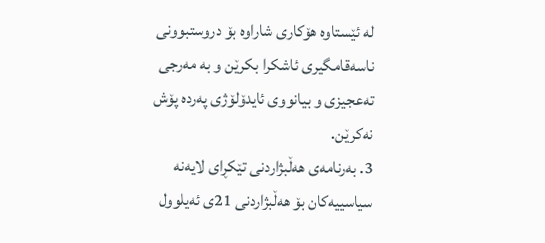لە ئێستاوە هۆكاری شاراوە بۆ دروستبوونی ناسەقامگیری ئاشكرا بكرێن و بە مەرجی تەعجیزی و بیانووی ئایدۆلۆژی پەردە پۆش نەكرێن.
3. بەرنامەی هەڵبژاردنی تێكڕای لایەنە سیاسییەكان بۆ هەڵبژاردنی 21ی ئەیلوول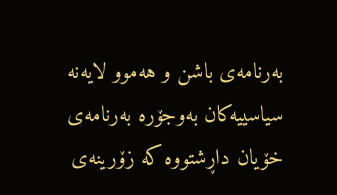بەرنامەی باشن و هەموو لایەنە سیاسییەكان بەوجۆرە بەرنامەی خۆیان داڕشتووە كە زۆرینەی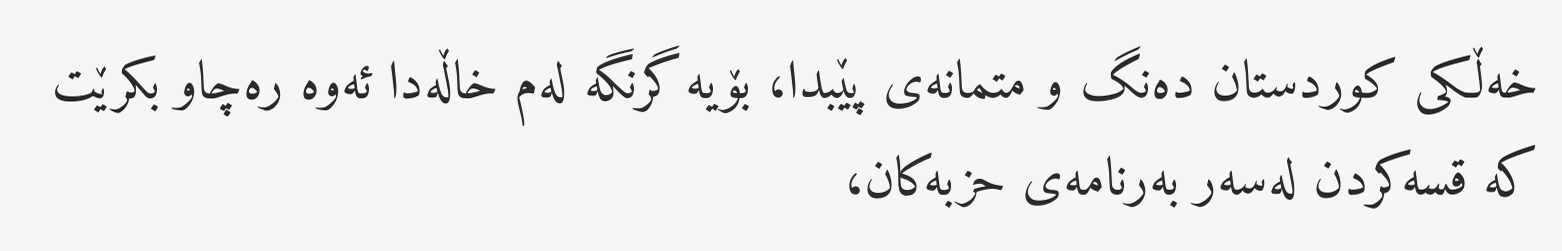خەڵكی كوردستان دەنگ و متمانەی پێبدا، بۆیە گرنگە لەم خاڵەدا ئەوە رەچاو بكرێت كە قسەكردن لەسەر بەرنامەی حزبەكان،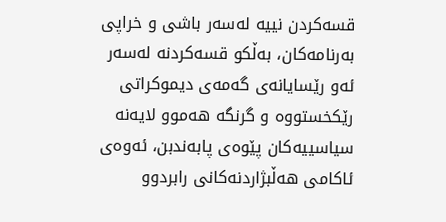قسەكردن نییە لەسەر باشی و خراپی بەرنامەكان، بەڵكو قسەكردنە لەسەر ئەو رێسایانەی گەمەی دیموكراتی رێكخستووە و گرنگە هەموو لایەنە سیاسییەكان پێوەی پابەندبن، ئەوەی ئاكامی هەڵبژاردنەكانی رابردوو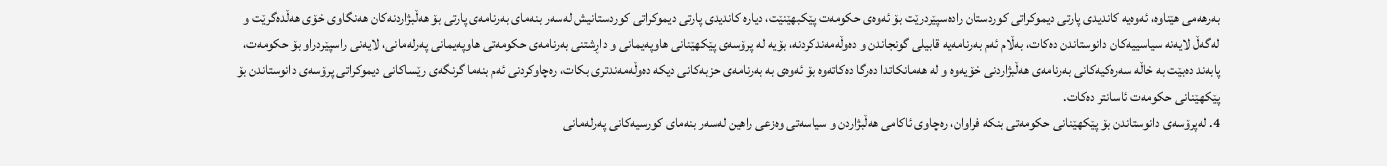بەرهەمی هێناوە، ئەوەیە كاندیدی پارتی دیموكراتی كوردستان رادەسپێردرێت بۆ ئەوەی حكومەت پێكبهێنێت، دیارە كاندیدی پارتی دیموكراتی كوردستانیش لەسەر بنەمای بەرنامەی پارتی بۆ هەڵبژاردنەكان هەنگاوی خۆی هەڵدەگرێت و لەگەڵ لایەنە سیاسییەكان دانوستاندن دەكات، بەڵام ئەم بەرنامەیە قابیلی گونجاندن و دەوڵەمەندكردنە، بۆیە لە پرۆسەی پێكهێنانی هاوپەیمانی و داڕشتنی بەرنامەی حكومەتی هاوپەیمانی پەرلەمانی، لایەنی راسپێردراو بۆ حكومەت، پابەند دەبێت بە خاڵە سەرەكیەكانی بەرنامەی هەڵبژاردنی خۆیەوە و لە هەمانكاتدا دەرگا دەكاتەوە بۆ ئەوەی بە بەرنامەی حزبەكانی دیكە دەوڵەمەندتری بكات، رەچاوكردنی ئەم بنەما گرنگەی رێساكانی دیموكراتی پرۆسەی دانوستاندن بۆ پێكهێنانی حكومەت ئاسانتر دەكات.
4. لەپرۆسەی دانوستاندن بۆ پێكهێنانی حكومەتی بنكە فراوان، رەچاوی ئاكامی هەڵبژاردن و سیاسەتی وەزعی راهین لەسەر بنەمای كورسیەكانی پەرلەمانی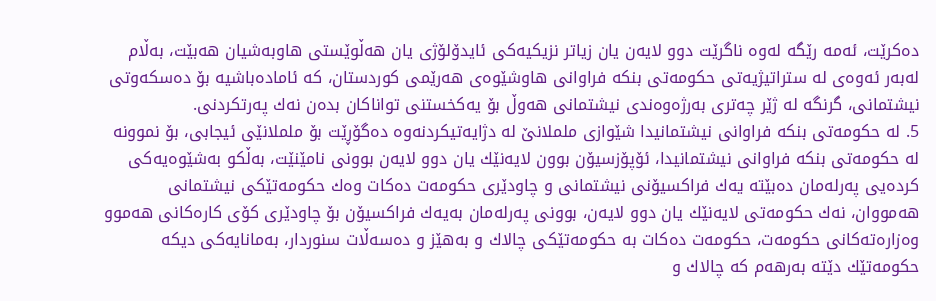دەكرێت، ئەمە رێگە لەوە ناگرێت دوو لایەن یان زیاتر نزیكیەكی ئایدۆلۆژی یان هەڵوێستی هاوبەشیان هەبێت، بەڵام لەبەر ئەوەی لە ستراتیژیەتی حكومەتی بنكە فراوانی هاوشێوەی هەرێمی كوردستان، كە ئامادەباشیە بۆ دەسكەوتی نیشتمانی، گرنگە لە ژێر چەتری بەرژەوەندی نیشتمانی هەوڵ بۆ یەكخستنی تواناكان بدەن نەك پەرتكردنی.
5. لە حكومەتی بنكە فراوانی نیشتمانیدا شێوازی ململانێ لە دژایەتیكردنەوە دەگۆڕێت بۆ ململانێی ئیجابی، بۆ نموونە لە حكومەتی بنكە فراوانی نیشتمانیدا، ئۆپۆزسیۆن بوون لایەنێك یان دوو لایەن بوونی نامێنێت، بەڵكو بەشێوەیەكی كردەیی پەرلەمان دەبێتە یەك فراكسیۆنی نیشتمانی و چاودێری حكومەت دەكات وەك حكومەتێكی نیشتمانی هەمووان، نەك حكومەتی لایەنێك یان دوو لایەن، بوونی پەرلەمان بەیەك فراكسیۆن بۆ چاودێری كۆی كارەكانی هەموو وەزارەتەكانی حكومەت، حكومەت دەكات بە حكومەتێكی چالاك و بەهێز و دەسەڵات سنوردار، بەمانایەكی دیكە حكومەتێك دێتە بەرهەم كە چالاك و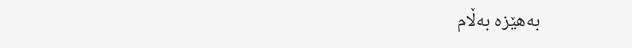بەهێزە بەڵام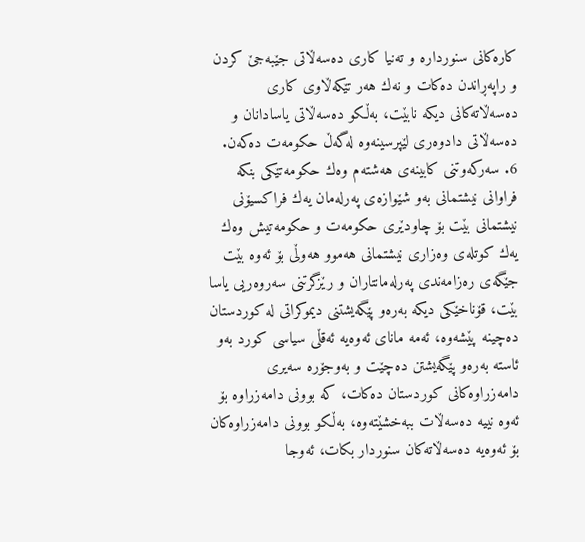كارەكانی سنوردارە و تەنیا كاری دەسەڵاتی جێبەجێ كردن و راپەڕاندن دەكات و نەك هەر تێكەڵاوی كاری دەسەڵاتەكانی دیكە نابێت، بەڵكو دەسەڵاتی یاسادانان و دەسەڵاتی دادوەری لێپرسینەوە لەگەڵ حكومەت دەكەن.
6. سەركەوتنی كابینەی هەشتەم وەك حكومەتێكی بنكە فراوانی نیشتمانی بەو شێوازەی پەرلەمان یەك فراكسیۆنی نیشتمانی بێت بۆ چاودێری حكومەت و حكومەتیش وەك یەك كوتلەی وەزاری نیشتمانی هەموو هەوڵی بۆ ئەوە بێت جێگەی رەزامەندی پەرلەمانتاران و رێزگرتنی سەروەریی یاسا بێت، قۆناخێكی دیكە بەرەو پێگەیشتنی دیموكراتی لە كوردستان دەچینە پێشەوە، ئەمە مانای ئەوەیە ئەقڵی سیاسی كورد بەو ئاستە بەرەو پێگەیشتن دەچێت و بەوجۆرە سەیری دامەزراوەكانی كوردستان دەكات، كە بوونی دامەزراوە بۆ ئەوە نییە دەسەڵات ببەخشێتەوە، بەڵكو بوونی دامەزراوەكان بۆ ئەوەیە دەسەڵاتەكان سنوردار بكات، ئەوجا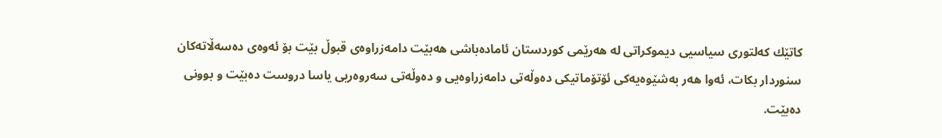كاتێك كەلتوری سیاسیی دیموكراتی لە هەرێمی كوردستان ئامادەباشی هەبێت دامەزراوەی قبوڵ بێت بۆ ئەوەی دەسەڵاتەكان سنوردار بكات، ئەوا هەر بەشێوەیەكی ئۆتۆماتیكی دەوڵەتی دامەزراوەیی و دەوڵەتی سەروەریی یاسا دروست دەبێت و بوونی دەبێت.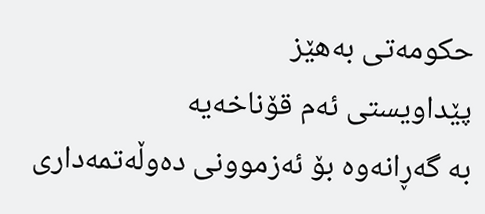حكومەتی بەهێز
پێداویستی ئەم قۆناخەیە
بە گەڕانەوە بۆ ئەزموونی دەوڵەتمەداری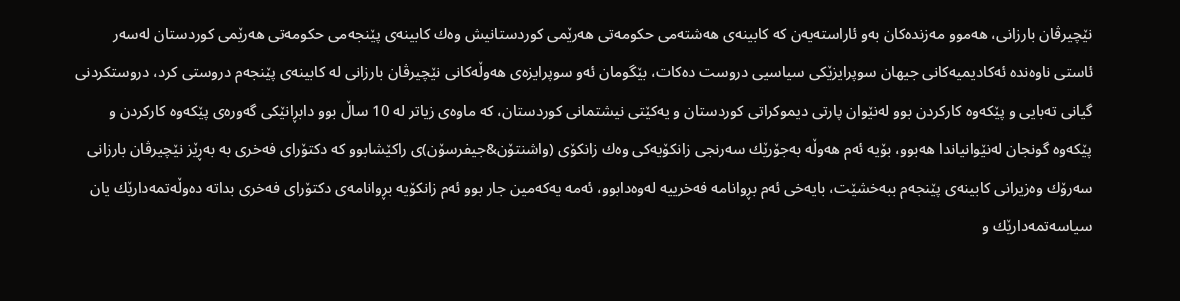نێچیرڤان بارزانی، هەموو مەزندەكان بەو ئاراستەیەن كە كابینەی هەشتەمی حكومەتی هەرێمی كوردستانیش وەك كابینەی پێنجەمی حكومەتی هەرێمی كوردستان لەسەر ئاستی ناوەندە ئەكادیمیەكانی جیهان سوپرایزێكی سیاسیی دروست دەكات، بێگومان ئەو سوپرایزەی هەوڵەكانی نێچیرڤان بارزانی لە كابینەی پێنجەم دروستی كرد، دروستكردنی گیانی تەبایی و پێكەوە كاركردن بوو لەنێوان پارتی دیموكراتی كوردستان و یەكێتی نیشتمانی كوردستان، كە ماوەی زیاتر لە 10 ساڵ بوو دابڕانێكی گەورەی پێكەوە كاركردن و پێكەوە گونجان لەنێوانیاندا هەبوو، بۆیە ئەم هەوڵە بەجۆرێك سەرنجی زانكۆیەكی وەك زانكۆی (واشنتۆن&جیفرسۆن)ی راكێشابوو كە دكتۆرای فەخری بە بەڕێز نێچیرڤان بارزانی سەرۆك وەزیرانی كابینەی پێنجەم ببەخشێت، بایەخی ئەم بڕوانامە فەخرییە لەوەدابوو، ئەمە یەكەمین جار بوو ئەم زانكۆیە بڕوانامەی دكتۆرای فەخری بداتە دەوڵەتمەدارێك یان سیاسەتمەدارێك و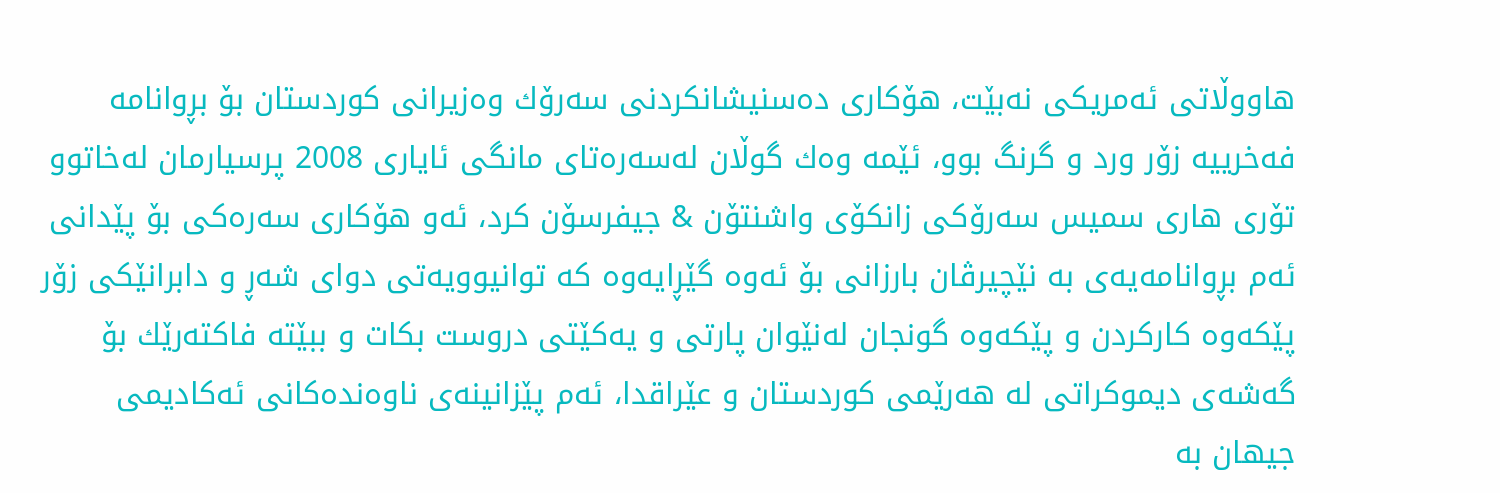هاووڵاتی ئەمریكی نەبێت، هۆكاری دەسنیشانكردنی سەرۆك وەزیرانی كوردستان بۆ بڕوانامە فەخرییە زۆر ورد و گرنگ بوو، ئێمە وەك گوڵان لەسەرەتای مانگی ئایاری 2008 پرسیارمان لەخاتوو تۆری هاری سمیس سەرۆكی زانكۆی واشنتۆن & جیفرسۆن كرد، ئەو هۆكاری سەرەكی بۆ پێدانی ئەم بڕوانامەیەی بە نێچیرڤان بارزانی بۆ ئەوە گێڕایەوە كە توانیوویەتی دوای شەڕ و دابرانێكی زۆر پێكەوە كاركردن و پێكەوە گونجان لەنێوان پارتی و یەكێتی دروست بكات و ببێتە فاكتەرێك بۆ گەشەی دیموكراتی لە هەرێمی كوردستان و عێراقدا، ئەم پێزانینەی ناوەندەكانی ئەكادیمی جیهان بە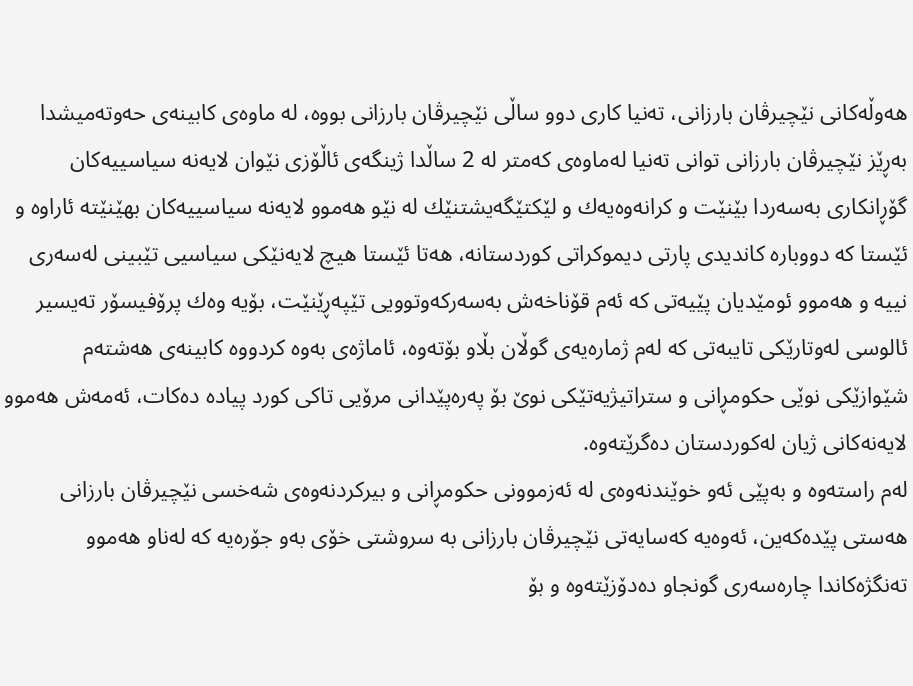هەوڵەكانی نێچیرڤان بارزانی، تەنیا كاری دوو ساڵی نێچیرڤان بارزانی بووە، لە ماوەی كابینەی حەوتەمیشدا بەڕێز نێچیرڤان بارزانی توانی تەنیا لەماوەی كەمتر لە 2 ساڵدا ژینگەی ئاڵۆزی نێوان لایەنە سیاسییەكان گۆڕانكاری بەسەردا بێنێت و كرانەوەیەك و لێكتێگەیشتنێك لە نێو هەموو لایەنە سیاسییەكان بهێنێتە ئاراوە و ئێستا كە دووبارە كاندیدی پارتی دیموكراتی كوردستانە، هەتا ئێستا هیچ لایەنێكی سیاسیی تێبینی لەسەری نییە و هەموو ئومێدیان پێیەتی كە ئەم قۆناخەش بەسەركەوتوویی تێپەڕێنێت، بۆیە وەك پرۆفیسۆر تەیسیر ئالوسی لەوتارێكی تایبەتی كە لەم ژمارەیەی گوڵان بڵاو بۆتەوە، ئاماژەی بەوە كردووە كابینەی هەشتەم شێوازێكی نوێی حكومڕانی و ستراتیژیەتێكی نوێ بۆ پەرەپێدانی مرۆیی تاكی كورد پیادە دەكات، ئەمەش هەموو لایەنەكانی ژیان لەكوردستان دەگرێتەوە.
لەم راستەوە و بەپێی ئەو خوێندنەوەی لە ئەزموونی حكومڕانی و بیركردنەوەی شەخسی نێچیرڤان بارزانی هەستی پێدەكەین، ئەوەیە كەسایەتی نێچیرڤان بارزانی بە سروشتی خۆی بەو جۆرەیە كە لەناو هەموو تەنگژەكاندا چارەسەری گونجاو دەدۆزێتەوە و بۆ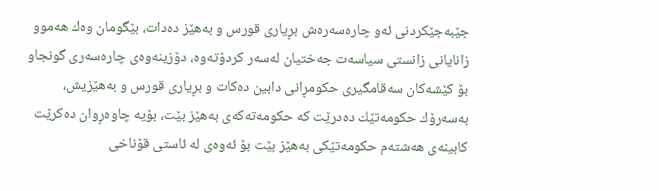جێبەجێكردنی ئەو چارەسەرەش بڕیاری قورس و بەهێز دەدات، بێگومان وەك هەموو زانایانی زانستی سیاسەت جەختیان لەسەر كردۆتەوە، دۆزینەوەی چارەسەری گونجاو بۆ كێشەكان سەقامگیری حكومڕانی دابین دەكات و بڕیاری قورس و بەهێزیش، بەسەرۆك حكومەتێك دەدرێت كە حكومەتەكەی بەهێز بێت، بۆیە چاوەڕوان دەكرێت كابینەی هەشتەم حكومەتێكی بەهێز بێت بۆ ئەوەی لە ئاستی قۆناخی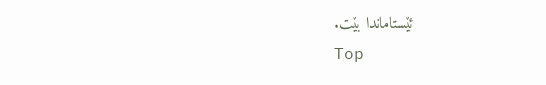ئێستاماندا بێت.
Top